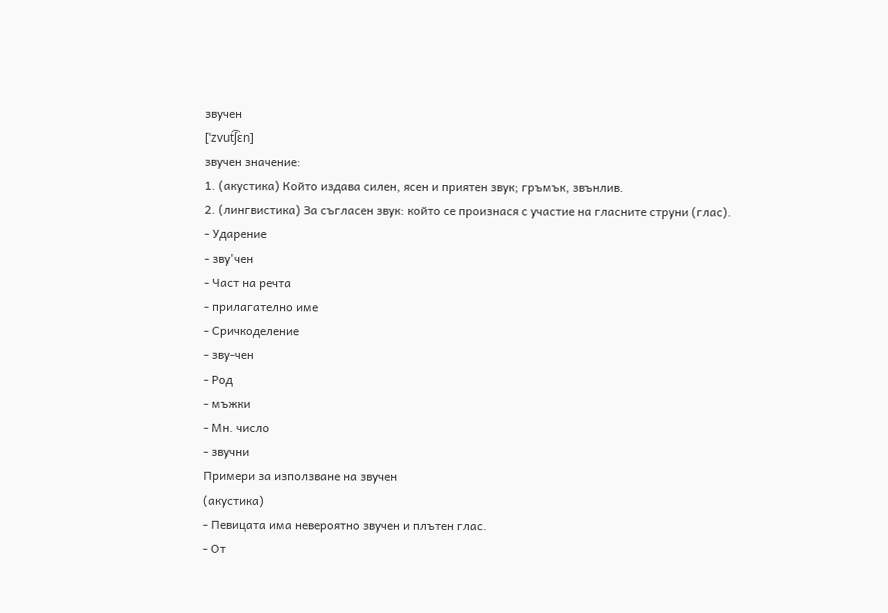звучен
[ˈzvut͡ʃɛn]
звучен значение:
1. (акустика) Който издава силен, ясен и приятен звук; гръмък, звънлив.
2. (лингвистика) За съгласен звук: който се произнася с участие на гласните струни (глас).
- Ударение
- зву'чен
- Част на речта
- прилагателно име
- Сричкоделение
- зву-чен
- Род
- мъжки
- Мн. число
- звучни
Примери за използване на звучен
(акустика)
- Певицата има невероятно звучен и плътен глас.
- От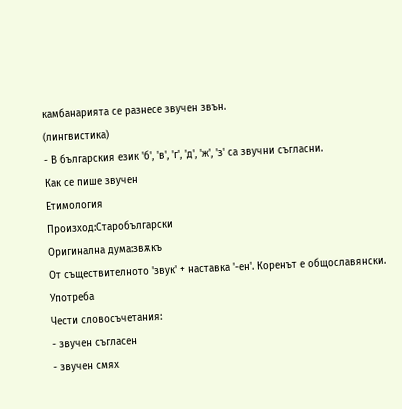камбанарията се разнесе звучен звън.
(лингвистика)
- В българския език 'б', 'в', 'г', 'д', 'ж', 'з' са звучни съгласни.
Как се пише звучен
Етимология
Произход:Старобългарски
Оригинална дума:звѫкъ
От съществителното 'звук' + наставка '-ен'. Коренът е общославянски.
Употреба
Чести словосъчетания:
- звучен съгласен
- звучен смях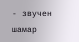- звучен шамар